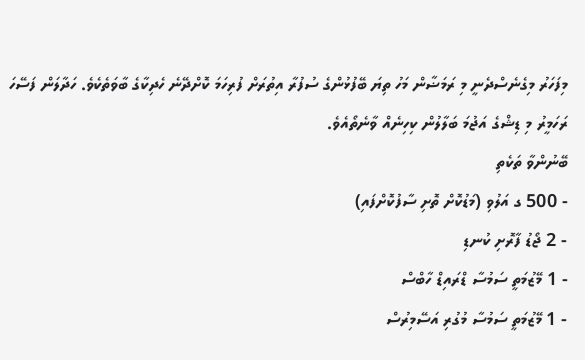މިފަހަރު މިގެނެސްދެނީ މި ރަމަޟާން މަހު ތިޔަ ބޭފުޅުންގެ ސުފުރާ އިތުރަށް ފުރިހަމަ ކޮށްދޭނެ ހެދިކާގެ ބާވަތެކެވެ. ހަދާލަން ފަސޭހަ ރަހަމީރު މި ޑިޝްގެ އަޖުމަ ބަލާލުން ކިހިނެއް ވާނެތޯއެވެ.
ބޭނުންވާ ތަކެތި
- 500 ގ އަލުވި (މަޑުކޮށް ތޮށި ސާފުކޮށްފައި)
- 2 ޖޯޑު ފާރޮށި ކުނޑި
- 1 މޭޒުމަތީ ސަމުސާ ޑްރައިޑް ހާބްސް
- 1 މޭޒުމަތީ ސަމުސާ މުގުރި އަސޭމިރުސް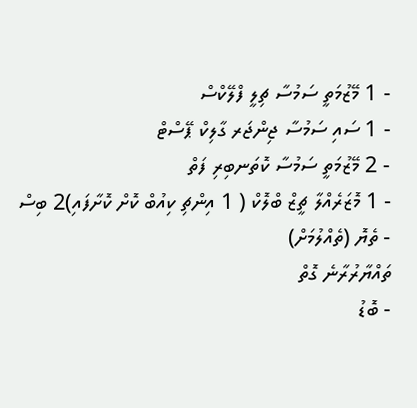- 1 މޭޒުމަތީ ސަމުސާ ޗިލީ ފްލޭކްސް
- 1 ސައި ސަމުސާ ޖިންޖަރ ގާލިކް ޕޭސްޓް
- 2 މޭޒުމަތީ ސަމުސާ ކޮތަނބިރި ފަތް
- 1 މޮޒަރެއްލާ ޗީޒް ބްލޮކް ( 1 އިންޗި ކިއުބް ކޮށް ކޮށާފައި)2 ބިސް
- ތެޔޮ (ތެއްލުމަށް)
ތައްޔާރުރާނެ ގޮތް
- ބޮޑު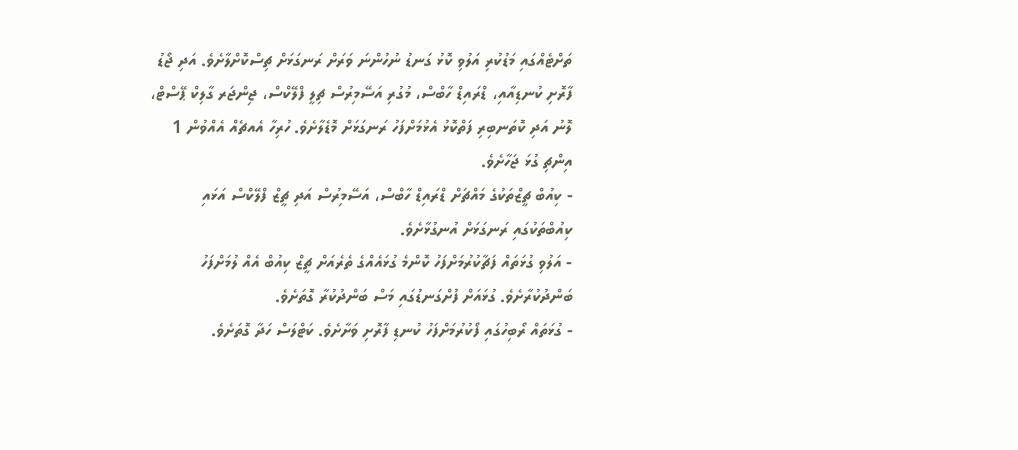ތަށްޓެއްގައި މަޑުކުރި އަލުވި ކޮޅު ގަނޑު ނުހުންނަ ވަރަށް ރަނގަޅަށް ޗިސްކޮށްލާށެވެ. އަދި ޖޯޑު ފާރޮށި ކުނޑިއާއި، ޑްރައިޑް ހާބްސް، މުގުރި އަސޭމިރުސް ޗިލީ ފްލޭކްސް، ޖިންޖަރ ގާލިކް ޕޭސްޓް، ލޮނު އަދި ކޮތަނބިރި ފަތްކޮޅު އެޅުމަށްފަހު ރަނގަޅަށް މޮޑެލާށެވެ. ހުރިހާ އެއޗެއް އެއްވުން 1 އިންޗި ގުޅަ ޖަހާށެވެ.
- ކިއުބް ޗީޒްތަކުގެ މައްޗަށް ޑްރައިޑް ހާބްސް، އަސޭމިރުސް އަދި ޗީޒް ފްލޭކްސް އަޅައި ކިއުބްތަކުގައި ރަނގަޅަށް އުނގުޅާށެވެ.
- އަލުވި ގުޅަތައް ފަޗާކުރުމަށްފަހު ކޮންމެ ގުޅައެއްގެ ތެރެއަށް ޗީޒް ކިއުބް އެއް ލުމަށްފަހު ބަންދުކުރާށެވެ. ގުޅައަށް ފުށްގަނޑުގައި މަސް ބަންދުކުރާ ގޮތަށެވެ.
- ގުޅަތައް ރޯބިހުގައި ފޯކުރުމަށްފަހު ކުނޑި ފާރޮށި ވަށާށެވެ. ކަޓްލަސް ހަދާ ގޮތަށެވެ.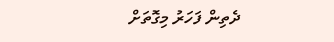ދެތިން ފަހަރު މިގޮތަށް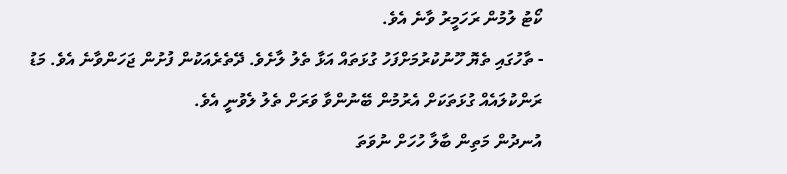ކޯޓު ލުމުން ރަހަމީރު ވާނެ އެވެ.
- ތާހުގައި ތެޔޮ ހޫނުކުރުމަށްފަހު ގުޅަތައް އަޅާ ތެލު ލާށެވެ. ދޭތެރެއަކުން ފުށުން ޖަހަންވާނެ އެވެ. މަޑު ރަންކުލައެއް ގުޅަތަކަށް އެރުމުން ބޭނުންވާ ވަރަށް ތެލު ލެވުނީ އެވެ.
އުނދުން މަތިން ބާލާ ހުހަށް ނުވަތަ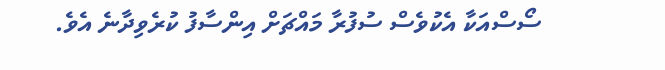ސޯސްއަކާ އެކުވެސް ސުފުރާ މައްޗަށް އިންސާފު ކުރެވިދާނެ އެވެ.